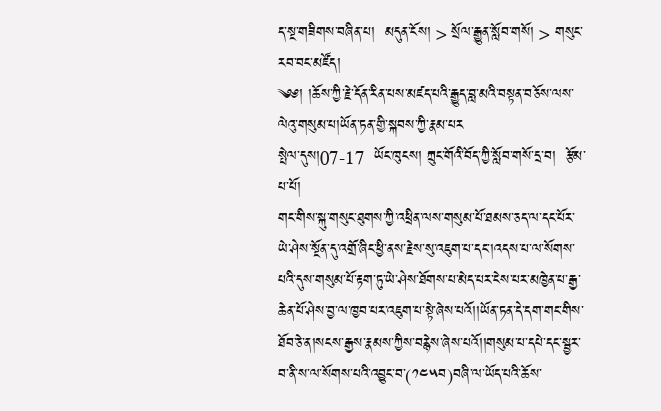ད་སྔ་གཟིགས་བཞིན་པ།  མདུན་ངོས། > སྲོལ་རྒྱུན་སློབ་གསོ། > གསུང་རབ་བང་མཛོད།
༄༅། །ཆོས་ཀྱི་རྗེ་དོན་རིན་པས་མཛད་པའི་རྒྱུད་བླ་མའི་བསྟན་བཅོས་ལས་ལེའུ་གསུམ་པ།ཡོན་ཏན་གྱི་སྐབས་ཀྱི་རྣམ་པར
སྤེལ་དུས།07-17  ཡོང་ཁུངས། ཀྲུང་གོའི་བོད་ཀྱི་སློབ་གསོ་དྲ་བ།  རྩོམ་པ་པོ།
གང་གིས་སྐུ་གསུང་ཐུགས་ཀྱི་འཕྲིན་ལས་གསུམ་པོ་ཐམས་ཅད་ལ་དང་པོར་ཡེ་ཤེས་སྔོན་དུ་འགྲོ་ཞིང་ཕྱི་ནས་རྗེས་སུ་འཇུག་པ་དང་།འདས་པ་ལ་སོགས་པའི་དུས་གསུམ་པོ་རྟག་ཏུ་ཡེ་ཤེས་ཐོགས་པ་མེད་པར་ངེས་པར་མཁྱེན་པ་རྒྱ་ཆེན་པོ་ཤེས་བྱ་ལ་ཁྱབ་པར་འཇུག་པ་སྟེ་ཞེས་པའོ།།ཡོན་ཏན་དེ་དག་གང་གིས་ཐོབ་ཅེ་ན།སངས་རྒྱས་རྣམས་ཀྱིས་བརྙེས་ཞེས་པའོ།།གསུམ་པ་དཔེ་དང་སྦྱར་བ་ནི་ས་ལ་སོགས་པའི་འབྱུང་བ་(༡༤༥བ)བཞི་ལ་ཡོད་པའི་ཆོས་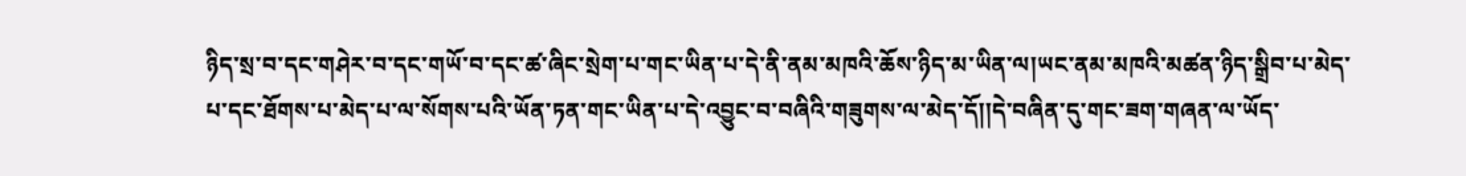ཉིད་སྲ་བ་དང་གཤེར་བ་དང་གཡོ་བ་དང་ཚ་ཞིང་སྲེག་པ་གང་ཡིན་པ་དེ་ནི་ནམ་མཁའི་ཆོས་ཉིད་མ་ཡིན་ལ།ཡང་ནམ་མཁའི་མཚན་ཉིད་སྒྲིབ་པ་མེད་པ་དང་ཐོགས་པ་མེད་པ་ལ་སོགས་པའི་ཡོན་ཏན་གང་ཡིན་པ་དེ་འབྱུང་བ་བཞིའི་གཟུགས་ལ་མེད་དོ།།དེ་བཞིན་དུ་གང་ཟག་གཞན་ལ་ཡོད་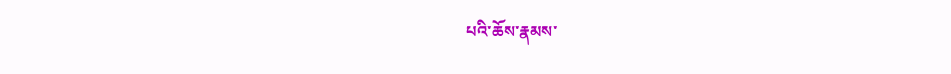པའི་ཆོས་རྣམས་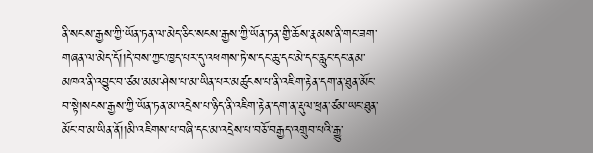ནི་སངས་རྒྱས་ཀྱི་ཡོན་ཏན་ལ་མེད་ཅིང་སངས་རྒྱས་ཀྱི་ཡོན་ཏན་གྱི་ཆོས་རྣམས་ནི་གང་ཟག་གཞན་ལ་མེད་དོ།།དེ་བས་ཀྱང་ཁྱད་པར་དུ་འཕགས་ཏེ་ས་དང་ཆུ་དང་མེ་དང་རླུང་དང་ནམ་མཁའ་ནི་འབྱུང་བ་ཙམ་མམ་ཤེས་པ་མ་ཡིན་པར་མཚུངས་པ་ནི་འཇིག་རྟེན་དག་ན་ཐུན་མོང་བ་སྟེ།སངས་རྒྱས་ཀྱི་ཡོན་ཏན་མ་འདྲེས་པ་ཉིད་ནི་འཇིག་རྟེན་དག་ན་རྡུལ་ཕྲན་ཙམ་ཡང་ཐུན་མོང་བ་མ་ཡིན་ནོ།།མི་འཇིགས་པ་བཞི་དང་མ་འདྲེས་པ་བཅོ་བརྒྱད་འགྲུབ་པའི་རྒྱུ་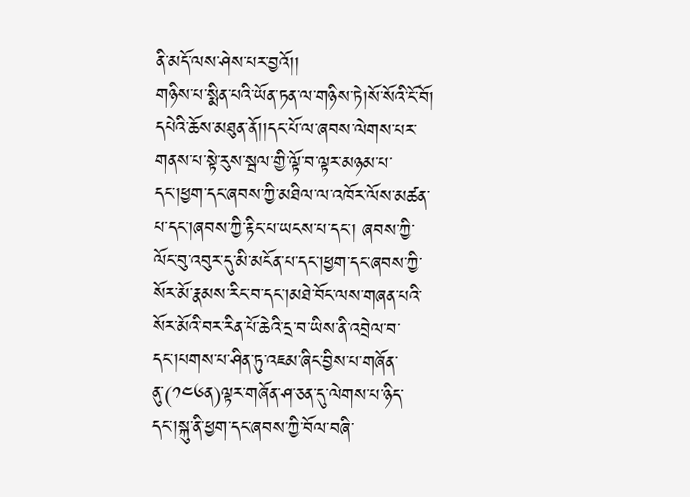ནི་མདོ་ལས་ཤེས་པར་བྱའོ།།
གཉིས་པ་སྨིན་པའི་ཡོན་ཏན་ལ་གཉིས་ཏེ།སོ་སོའི་ངོ་བོ། དཔེའི་ཆོས་མཐུན་ནོ།།དང་པོ་ལ་ཞབས་ལེགས་པར་གནས་པ་སྟེ་རུས་སྦལ་གྱི་ལྟོ་བ་ལྟར་མཉམ་པ་དང་།ཕྱག་དང་ཞབས་ཀྱི་མཐིལ་ལ་འཁོར་ལོས་མཚན་པ་དང་།ཞབས་ཀྱི་རྟིང་པ་ཡངས་པ་དང་། ཞབས་ཀྱི་ལོང་བུ་འབུར་དུ་མི་མངོན་པ་དང་།ཕྱག་དང་ཞབས་ཀྱི་སོར་མོ་རྣམས་རིང་བ་དང་།མཐེ་བོང་ལས་གཞན་པའི་སོར་མོའི་བར་རིན་པོ་ཆེའི་དྲ་བ་ཡིས་ནི་འབྲེལ་བ་དང་།པགས་པ་ཤིན་ཏུ་འཇམ་ཞིང་བྱིས་པ་གཞོན་ནུ་(༡༤༦ན)ལྟར་གཞོན་ཤ་ཅན་དུ་ལེགས་པ་ཉིད་དང་།སྐུ་ནི་ཕྱག་དང་ཞབས་ཀྱི་བོལ་བཞི་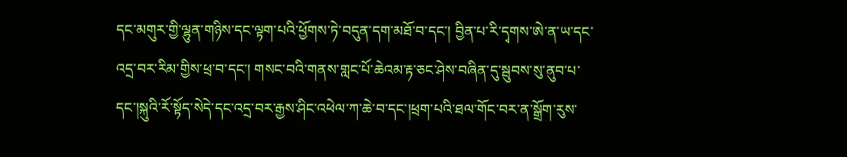དང་མགུར་གྱི་ལྷུན་གཉིས་དང་ལྟག་པའི་ཕྱོགས་ཏེ་བདུན་དག་མཐོ་བ་དང་། བྱིན་པ་རི་དྭགས་ཨེ་ན་ཡ་དང་འདྲ་བར་རིམ་གྱིས་ཕྲ་བ་དང་། གསང་བའི་གནས་གླང་པོ་ཆེའམ་རྟ་ཅང་ཤེས་བཞིན་དུ་སྦུབས་སུ་ནུབ་པ་དང་།སྐུའི་རོ་སྟོད་སེདེ་དང་འདྲ་བར་རྒྱས་ཤིང་འཕེལ་ཀ་ཆེ་བ་དང་།ཕྲག་པའི་ཐལ་གོང་བར་ན་སྒྲོག་རུས་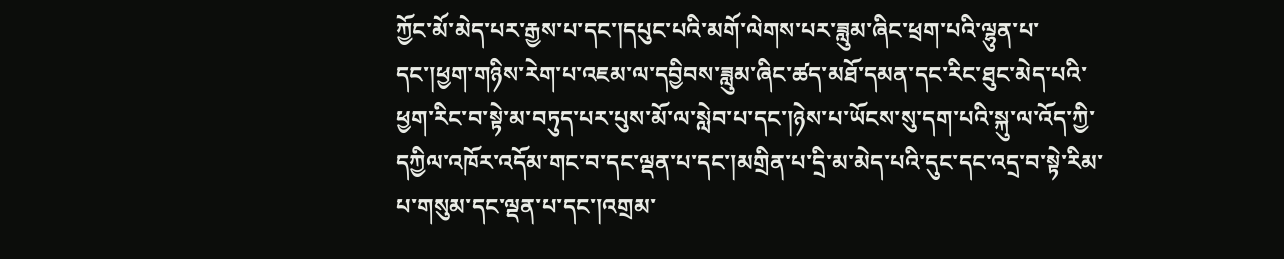ཀྱོང་མོ་མེད་པར་རྒྱས་པ་དང་།དཔུང་པའི་མགོ་ལེགས་པར་ཟླུམ་ཞིང་ཕྲག་པའི་ལྷུན་པ་དང་།ཕྱག་གཉིས་རེག་པ་འཇམ་ལ་དབྱིབས་ཟླུམ་ཞིང་ཚད་མཐོ་དམན་དང་རིང་ཐུང་མེད་པའི་ཕྱག་རིང་བ་སྟེ་མ་བཏུད་པར་པུས་མོ་ལ་སླེབ་པ་དང་།ཉེས་པ་ཡོངས་སུ་དག་པའི་སྐུ་ལ་འོད་ཀྱི་དཀྱིལ་འཁོར་འདོམ་གང་བ་དང་ལྡན་པ་དང་།མགྲིན་པ་དྲི་མ་མེད་པའི་དུང་དང་འདྲ་བ་སྟེ་རིམ་པ་གསུམ་དང་ལྡན་པ་དང་།འགྲམ་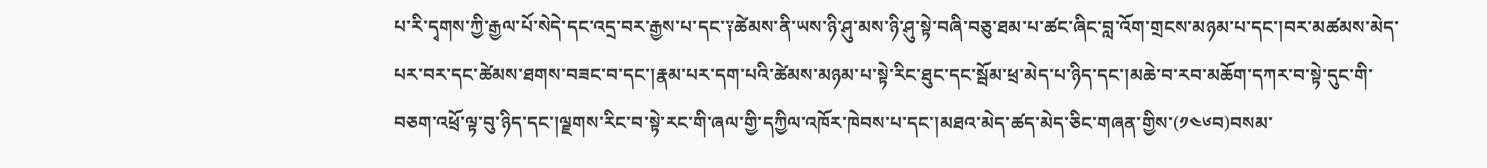པ་རི་དྭགས་ཀྱི་རྒྱལ་པོ་སེདེ་དང་འདྲ་བར་རྒྱས་པ་དང་༑ཚེམས་ནི་ཡས་ཉི་ཤུ་མས་ཉི་ཤུ་སྟེ་བཞི་བཅུ་ཐམ་པ་ཚང་ཞིང་བླ་འོག་གྲངས་མཉམ་པ་དང་།བར་མཚམས་མེད་པར་བར་དང་ཚེམས་ཐགས་བཟང་བ་དང་།རྣམ་པར་དག་པའི་ཚེམས་མཉམ་པ་སྟེ་རིང་ཐུང་དང་སྦོམ་ཕྲ་མེད་པ་ཉིད་དང་།མཆེ་བ་རབ་མཆོག་དཀར་བ་སྟེ་དུང་གི་བཅག་འཕྲོ་ལྟ་བུ་ཉིད་དང་།ལྗགས་རིང་བ་སྟེ་རང་གི་ཞལ་གྱི་དཀྱིལ་འཁོར་ཁེབས་པ་དང་།མཐའ་མེད་ཚད་མེད་ཅིང་གཞན་གྱིས་(༡༤༦བ)བསམ་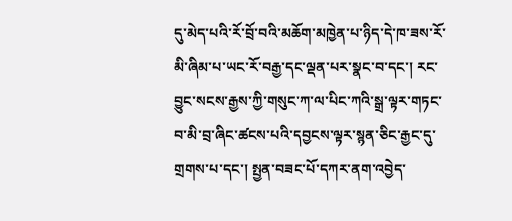དུ་མེད་པའི་རོ་བྲོ་བའི་མཆོག་མཁྱེན་པ་ཉིད་དེ་ཁ་ཟས་རོ་མི་ཞིམ་པ་ཡང་རོ་བརྒྱ་དང་ལྡན་པར་སྣང་བ་དང་། རང་བྱུང་སངས་རྒྱས་ཀྱི་གསུང་ཀ་ལ་པིང་ཀའི་སྒྲ་ལྟར་གཏང་བ་མི་བྲ་ཞིང་ཚངས་པའི་དབྱངས་ལྟར་སྙན་ཅིང་རྒྱང་དུ་གྲགས་པ་དང་། སྤྱན་བཟང་པོ་དཀར་ནག་འབྱེད་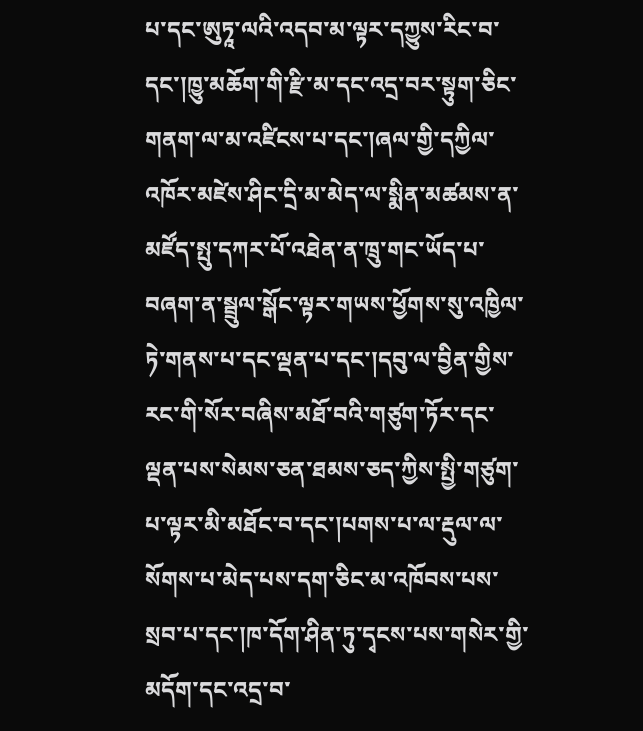པ་དང་ཨུཏཱ་ལའི་འདབ་མ་ལྟར་དཀྱུས་རིང་བ་དང་།ཁྱུ་མཆོག་གི་རྫི་མ་དང་འདྲ་བར་སྟུག་ཅིང་གནག་ལ་མ་འཛིངས་པ་དང་།ཞལ་གྱི་དཀྱིལ་འཁོར་མཛེས་ཤིང་དྲི་མ་མེད་ལ་སྨིན་མཚམས་ན་མཛོད་སྤུ་དཀར་པོ་འཐེན་ན་ཁྲུ་གང་ཡོད་པ་བཞག་ན་སྦྲུལ་སྒོང་ལྟར་གཡས་ཕྱོགས་སུ་འཁྱིལ་ཏེ་གནས་པ་དང་ལྡན་པ་དང་།དབུ་ལ་བྱིན་གྱིས་རང་གི་སོར་བཞིས་མཐོ་བའི་གཙུག་ཏོར་དང་ལྡན་པས་སེམས་ཅན་ཐམས་ཅད་ཀྱིས་སྤྱི་གཙུག་པ་ལྟར་མི་མཐོང་བ་དང་།པགས་པ་ལ་རྡུལ་ལ་སོགས་པ་མེད་པས་དག་ཅིང་མ་འཁོབས་པས་སྲབ་པ་དང་།ཁ་དོག་ཤིན་ཏུ་དྭངས་པས་གསེར་གྱི་མདོག་དང་འདྲ་བ་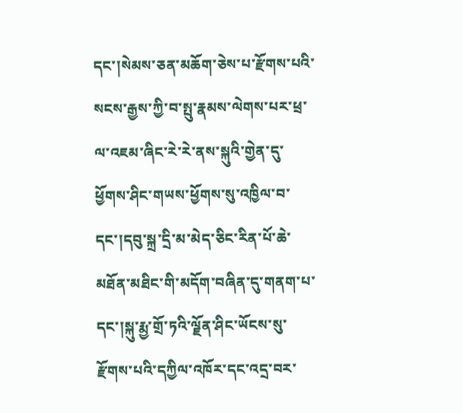དང་།སེམས་ཅན་མཆོག་ཅེས་པ་རྫོགས་པའི་སངས་རྒྱས་ཀྱི་བ་སྤུ་རྣམས་ལེགས་པར་ཕྲ་ལ་འཇམ་ཞིང་རེ་རེ་ནས་སྐུའི་གྱེན་དུ་ཕྱོགས་ཤིང་གཡས་ཕྱོགས་སུ་འཁྱིལ་བ་དང་།དབུ་སྐྲ་དྲི་མ་མེད་ཅིང་རིན་པོ་ཆེ་མཐོན་མཐིང་གི་མདོག་བཞིན་དུ་གནག་པ་དང་།སྐུ་རྨྱ་གྲོ་ཏའི་ལྗོན་ཤིང་ཡོངས་སུ་རྫོགས་པའི་དཀྱིལ་འཁོར་དང་འདྲ་བར་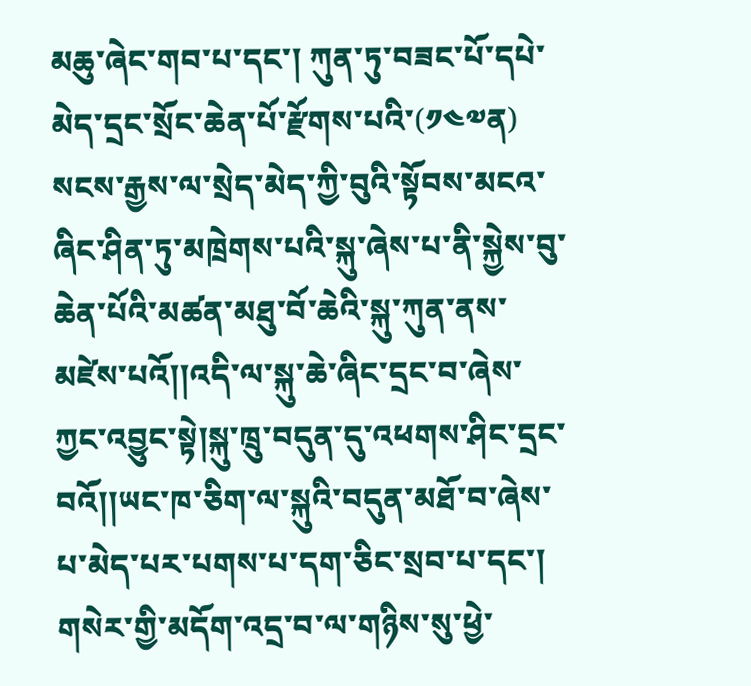མཆུ་ཞེང་གབ་པ་དང་། ཀུན་ཏུ་བཟང་པོ་དཔེ་མེད་དྲང་སྲོང་ཆེན་པོ་རྫོགས་པའི་(༡༤༧ན) སངས་རྒྱས་ལ་སྲེད་མེད་ཀྱི་བུའི་སྟོབས་མངའ་ཞིང་ཤིན་ཏུ་མཁྲེགས་པའི་སྐུ་ཞེས་པ་ནི་སྐྱེས་བུ་ཆེན་པོའི་མཚན་མཐུ་བོ་ཆེའི་སྐུ་ཀུན་ནས་མཛེས་པའོ།།འདི་ལ་སྐུ་ཆེ་ཞིང་དྲང་བ་ཞེས་ཀྱང་འབྱུང་སྟེ།སྐུ་ཁྲུ་བདུན་དུ་འཕགས་ཤིང་དྲང་བའོ།།ཡང་ཁ་ཅིག་ལ་སྐུའི་བདུན་མཐོ་བ་ཞེས་པ་མེད་པར་པགས་པ་དག་ཅིང་སྲབ་པ་དང་། གསེར་གྱི་མདོག་འདྲ་བ་ལ་གཉིས་སུ་ཕྱེ་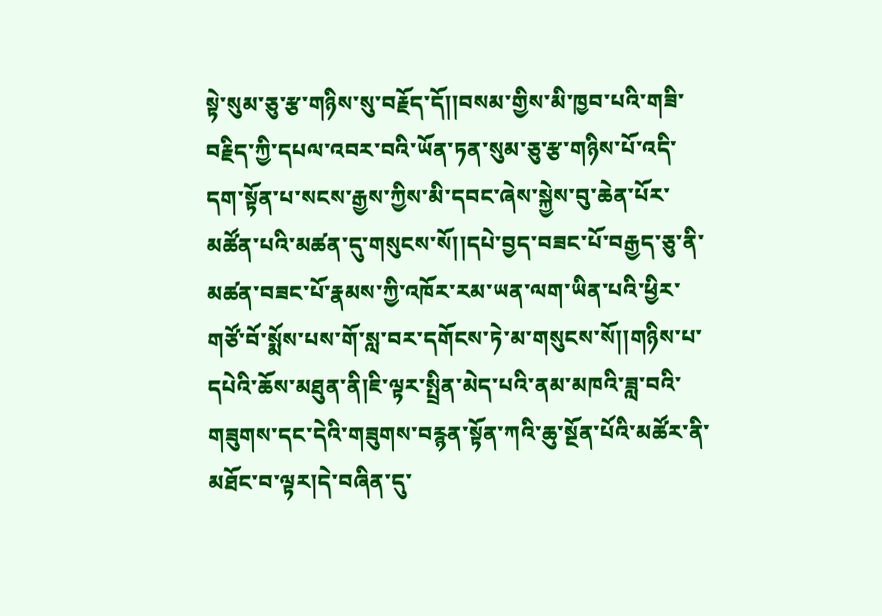སྟེ་སུམ་ཅུ་རྩ་གཉིས་སུ་བརྗོད་དོ།།བསམ་གྱིས་མི་ཁྱབ་པའི་གཟི་བརྗིད་ཀྱི་དཔལ་འབར་བའི་ཡོན་ཏན་སུམ་ཅུ་རྩ་གཉིས་པོ་འདི་དག་སྟོན་པ་སངས་རྒྱས་ཀྱིས་མི་དབང་ཞེས་སྐྱེས་བུ་ཆེན་པོར་མཚོན་པའི་མཚན་དུ་གསུངས་སོ།།དཔེ་བྱད་བཟང་པོ་བརྒྱད་ཅུ་ནི་མཚན་བཟང་པོ་རྣམས་ཀྱི་འཁོར་རམ་ཡན་ལག་ཡིན་པའི་ཕྱིར་གཙོ་བོ་སྨོས་པས་གོ་སླ་བར་དགོངས་ཏེ་མ་གསུངས་སོ།།གཉིས་པ་དཔེའི་ཆོས་མཐུན་ནི།ཇི་ལྟར་སྤྲིན་མེད་པའི་ནམ་མཁའི་ཟླ་བའི་གཟུགས་དང་དེའི་གཟུགས་བརྙན་སྟོན་ཀའི་ཆུ་སྔོན་པོའི་མཚོར་ནི་མཐོང་བ་ལྟར།དེ་བཞིན་དུ་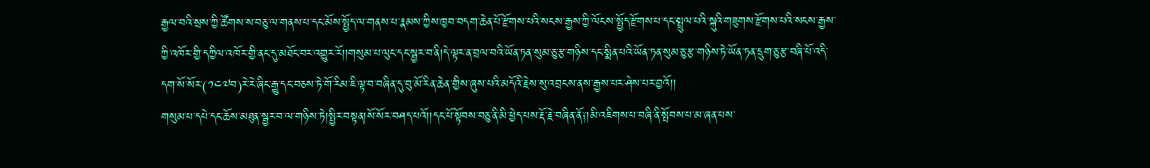རྒྱལ་བའི་སྲས་ཀྱི་ཚོགས་ས་བཅུ་ལ་གནས་པ་དང་མོས་སྤྱོད་ལ་གནས་པ་རྣམས་ཀྱིས་ཁྱབ་བདག་ཆེན་པོ་རྫོགས་པའི་སངས་རྒྱས་ཀྱི་ལོངས་སྤྱོད་རྫོགས་པ་དང་སྤྲུལ་པའི་སྐུའི་གཟུགས་རྫོགས་པའི་སངས་རྒྱས་ཀྱི་འཁོར་གྱི་དཀྱིལ་འཁོར་གྱི་ནང་དུ་མཐོང་བར་འགྱུར་རོ།།གསུམ་པ་ལུང་དང་སྦྱར་བ་ནི།དེ་ལྟར་ན་བྲལ་བའི་ཡོན་ཏན་སུམ་ཅུ་རྩ་གཉིས་དང་སྨིན་པའི་ཡོན་ཏན་སུམ་ཅུ་རྩ་གཉིས་ཏེ་ཡོན་ཏན་དྲུག་ཅུ་རྩ་བཞི་པོ་འདི་དག་སོ་སོར་(༡༤༧བ)རེ་རེ་ཞིང་རྒྱུ་དང་བཅས་ཏེ་གོ་རིམ་ཇི་ལྟ་བ་བཞིན་དུ་བུ་མོ་རིན་ཆེན་གྱིས་ཞུས་པའི་མདོའི་རྗེས་སུ་འབྲངས་ནས་རྒྱས་པར་ཤེས་པར་བྱའོ།།
གསུམ་པ་དཔེ་དང་ཆོས་མཐུན་སྦྱར་བ་ལ་གཉིས་ཏེ།སྤྱིར་བསྟན།སོ་སོར་བཤད་པའོ།།དང་པོ་སྟོབས་བཅུ་ནི་མི་ཕྱེད་པས་རྡོ་རྗེ་བཞིན་ནོ༑།མི་འཇིགས་པ་བཞི་ནི་སྤོབས་པ་མ་ཞན་པས་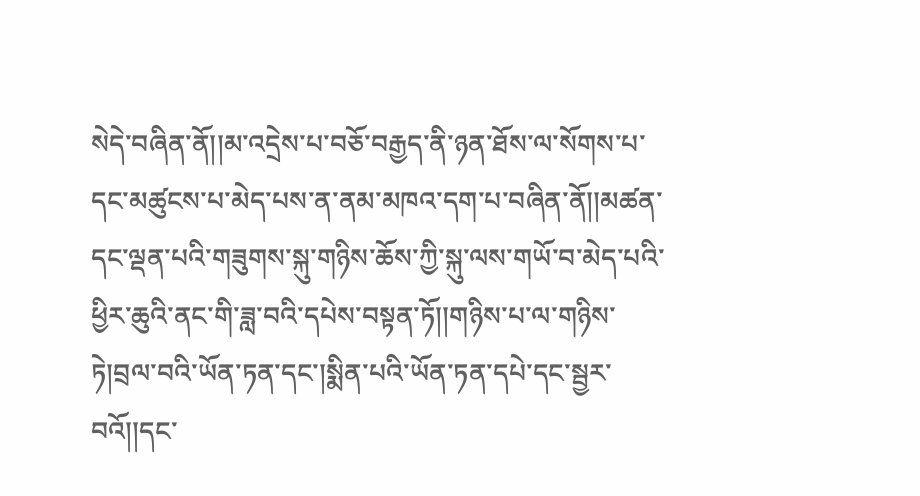སེདེ་བཞིན་ནོ།།མ་འདྲེས་པ་བཅོ་བརྒྱད་ནི་ཉན་ཐོས་ལ་སོགས་པ་དང་མཚུངས་པ་མེད་པས་ན་ནམ་མཁའ་དག་པ་བཞིན་ནོ།།མཚན་དང་ལྡན་པའི་གཟུགས་སྐུ་གཉིས་ཆོས་ཀྱི་སྐུ་ལས་གཡོ་བ་མེད་པའི་ཕྱིར་ཆུའི་ནང་གི་ཟླ་བའི་དཔེས་བསྟན་ཏོ།།གཉིས་པ་ལ་གཉིས་ཏེ།བྲལ་བའི་ཡོན་ཏན་དང་།སྨིན་པའི་ཡོན་ཏན་དཔེ་དང་སྦྱར་བའོ།།དང་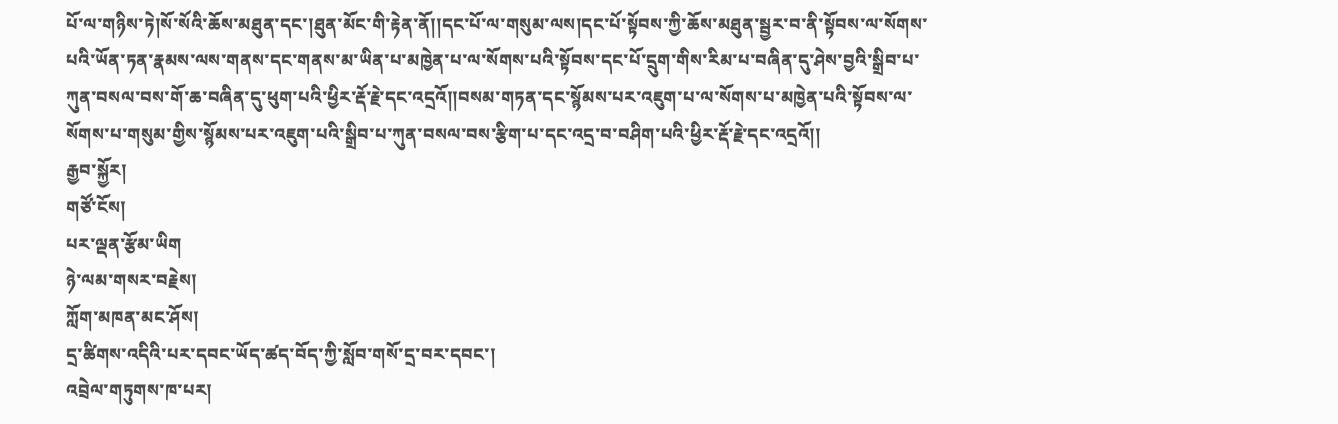པོ་ལ་གཉིས་ཏེ།སོ་སོའི་ཆོས་མཐུན་དང་།ཐུན་མོང་གི་རྟེན་ནོ།།དང་པོ་ལ་གསུམ་ལས།དང་པོ་སྟོབས་ཀྱི་ཆོས་མཐུན་སྦྱར་བ་ནི་སྟོབས་ལ་སོགས་པའི་ཡོན་ཏན་རྣམས་ལས་གནས་དང་གནས་མ་ཡིན་པ་མཁྱེན་པ་ལ་སོགས་པའི་སྟོབས་དང་པོ་དྲུག་གིས་རིམ་པ་བཞིན་དུ་ཤེས་བྱའི་སྒྲིབ་པ་ཀུན་བསལ་བས་གོ་ཆ་བཞིན་དུ་ཕུག་པའི་ཕྱིར་རྡོ་རྗེ་དང་འདྲའོ།།བསམ་གཏན་དང་སྙོམས་པར་འཇུག་པ་ལ་སོགས་པ་མཁྱེན་པའི་སྟོབས་ལ་སོགས་པ་གསུམ་གྱིས་སྙོམས་པར་འཇུག་པའི་སྒྲིབ་པ་ཀུན་བསལ་བས་རྩིག་པ་དང་འདྲ་བ་བཤིག་པའི་ཕྱིར་རྡོ་རྗེ་དང་འདྲའོ།།
རྒྱབ་སྐྱོར།
གཙོ་ངོས།
པར་ལྡན་རྩོམ་ཡིག
ཉེ་ལམ་གསར་བརྗེས།
ཀློག་མཁན་མང་ཤོས།
དྲ་ཚིགས་འདིའི་པར་དབང་ཡོད་ཚད་བོད་ཀྱི་སློབ་གསོ་དྲ་བར་དབང་།
འབྲེལ་གཏུགས་ཁ་པར།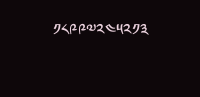༡༨༩༩༧༢༤༥༢༡༣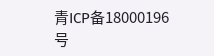青ICP备18000196号